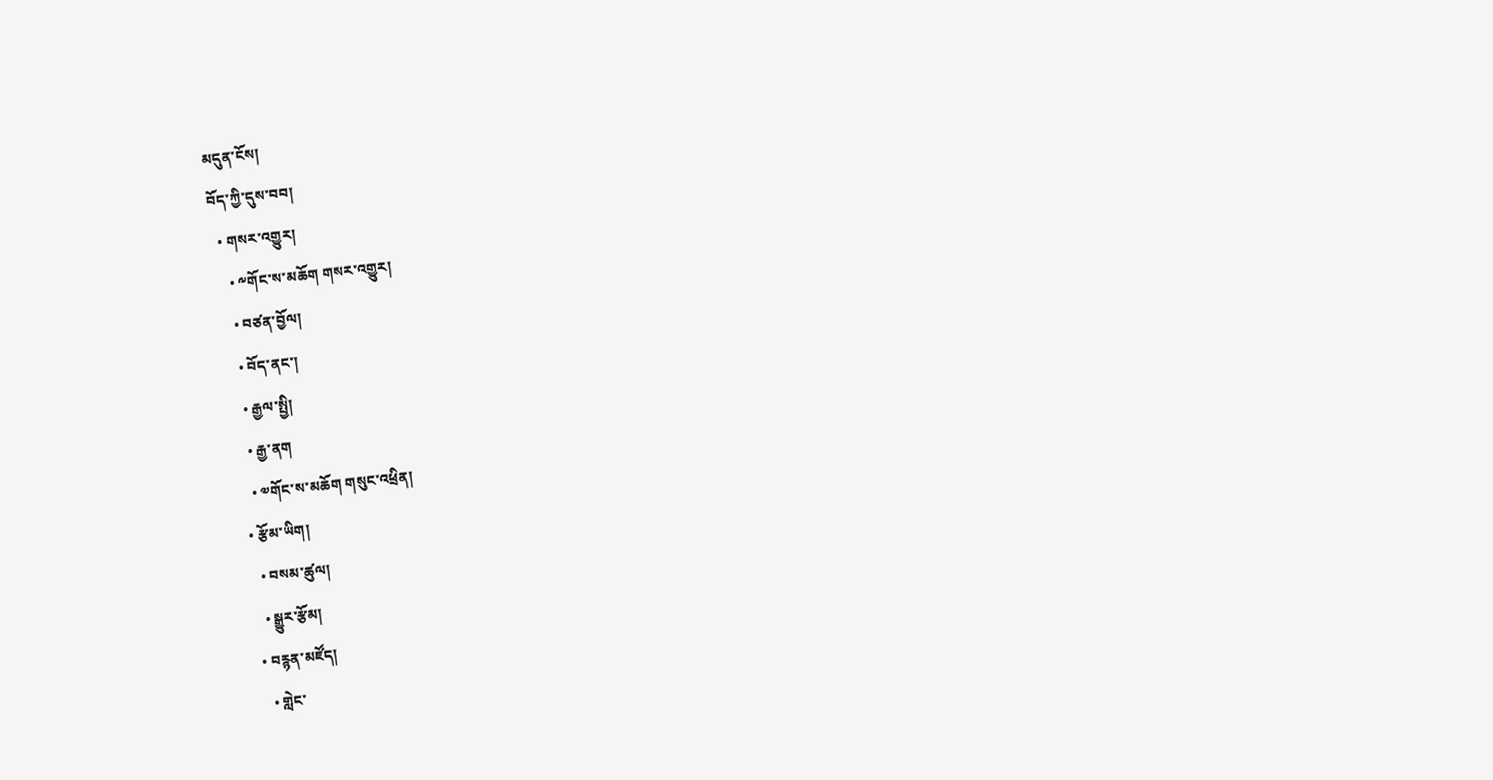མདུན་ངོས།
བོད་ཀྱི་དུས་བབ།
  • གསར་འགྱུར།
    • ༸གོང་ས་མཆོག གསར་འགྱུར།
    • བཙན་བྱོལ།
    • བོད་ནང་།
    • རྒྱལ་སྤྱི།
    • རྒྱ་ནག
    • ༧གོང་ས་མཆོག གསུང་འཕྲིན།
  • རྩོམ་ཡིག།
    • བསམ་ཚུལ།
    • སྒྱུར་རྩོམ།
  • བརྙན་མཛོད།
    • གླེང་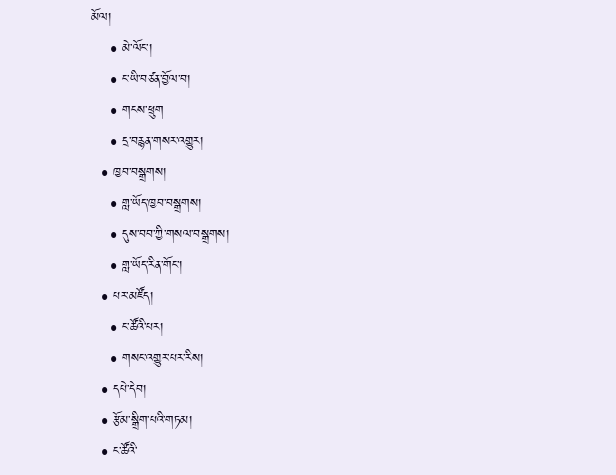མོལ།
    • མེ་ལོང་།
    • ང་ཡི་བཙན་བྱོལ་བ།
    • གངས་ཕྲུག
    • དྲ་བརྙན་གསར་འགྱུར།
  • ཁྱབ་བསྒྲགས།
    • གླ་ཡོད་ཁྱབ་བསྒྲགས།
    • དུས་བབ་ཀྱི་གསལ་བསྒྲགས།
    • གླ་ཡོད་རིན་གོང་།
  • པར་མཛོད།
    • ང་ཚོའི་པར།
    • གསང་འགྱུར་པར་རིས།
  • དཔེ་དེབ།
  • རྩོམ་སྒྲིག་པའི་གཏམ།
  • ང་ཚོའི་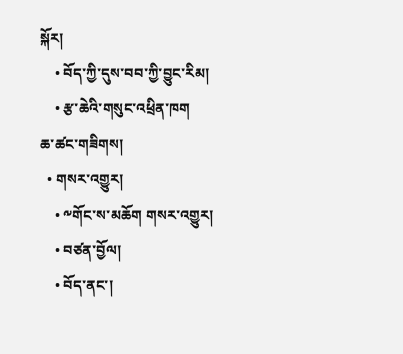སྐོར།
    • བོད་ཀྱི་དུས་བབ་ཀྱི་བྱུང་རིམ།
    • རྩ་ཆེའི་གསུང་འཕྲིན་ཁག
ཆ་ཚང་གཟིགས།
  • གསར་འགྱུར།
    • ༸གོང་ས་མཆོག གསར་འགྱུར།
    • བཙན་བྱོལ།
    • བོད་ནང་།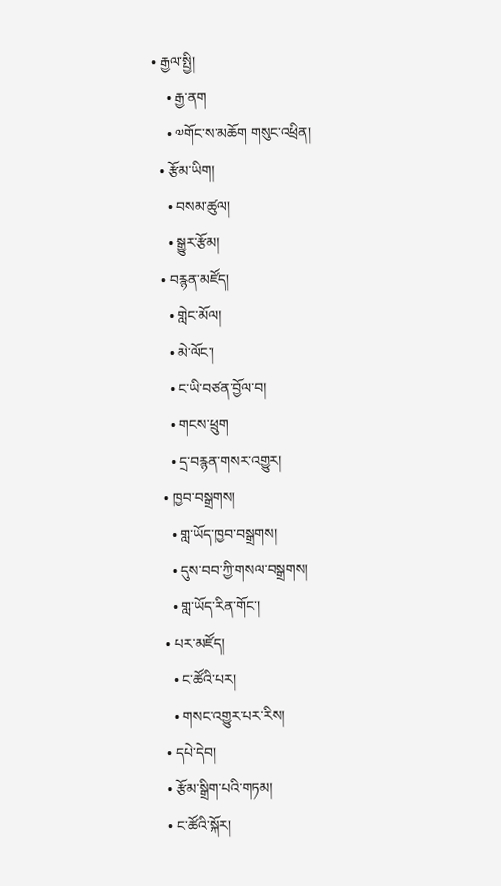• རྒྱལ་སྤྱི།
    • རྒྱ་ནག
    • ༧གོང་ས་མཆོག གསུང་འཕྲིན།
  • རྩོམ་ཡིག།
    • བསམ་ཚུལ།
    • སྒྱུར་རྩོམ།
  • བརྙན་མཛོད།
    • གླེང་མོལ།
    • མེ་ལོང་།
    • ང་ཡི་བཙན་བྱོལ་བ།
    • གངས་ཕྲུག
    • དྲ་བརྙན་གསར་འགྱུར།
  • ཁྱབ་བསྒྲགས།
    • གླ་ཡོད་ཁྱབ་བསྒྲགས།
    • དུས་བབ་ཀྱི་གསལ་བསྒྲགས།
    • གླ་ཡོད་རིན་གོང་།
  • པར་མཛོད།
    • ང་ཚོའི་པར།
    • གསང་འགྱུར་པར་རིས།
  • དཔེ་དེབ།
  • རྩོམ་སྒྲིག་པའི་གཏམ།
  • ང་ཚོའི་སྐོར།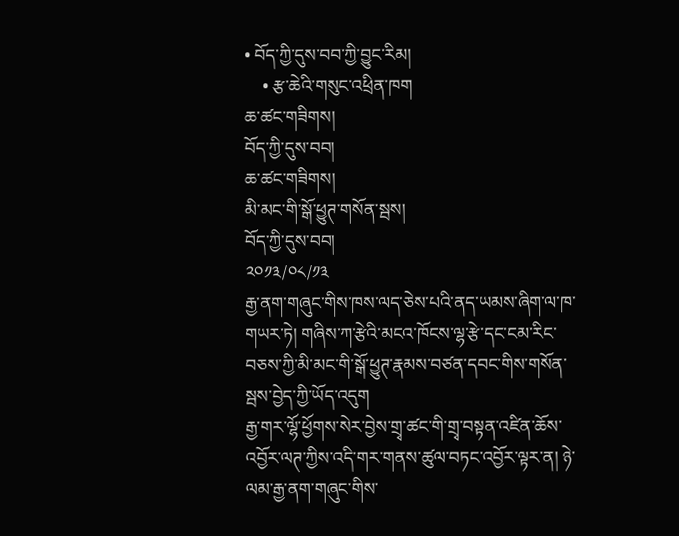• བོད་ཀྱི་དུས་བབ་ཀྱི་བྱུང་རིམ།
    • རྩ་ཆེའི་གསུང་འཕྲིན་ཁག
ཆ་ཚང་གཟིགས།
བོད་ཀྱི་དུས་བབ།
ཆ་ཚང་གཟིགས།
མི་མང་གི་སྒོ་ཕྱུཊ་གསོན་སྦས།
བོད་ཀྱི་དུས་བབ།
༢༠༡༣/༠༨/༡༣
རྒྱ་ནག་གཞུང་གིས་ཁས་ལད་ཅེས་པའི་ནད་ཡམས་ཞིག་ལ་ཁ་གཡར་ཏེ། གཞིས་ཀ་རྩེའི་མངའ་ཁོངས་ལྷ་རྩེ་དང་ངམ་རིང་བཅས་ཀྱི་མི་མང་གི་སྒོ་ཕྱུཊ་རྣམས་བཙན་དབང་གིས་གསོན་སྦས་བྱེད་ཀྱི་ཡོད་འདུག
རྒྱ་གར་ལྷོ་ཕྱོགས་སེར་བྱེས་གྲྭ་ཚང་གི་གྲྭ་བསྟན་འཛིན་ཆོས་འབྱོར་ལཊ་ཀྱིས་འདི་གར་གནས་ཚུལ་བཏང་འབྱོར་ལྟར་ན། ཉེ་ལམ་རྒྱ་ནག་གཞུང་གིས་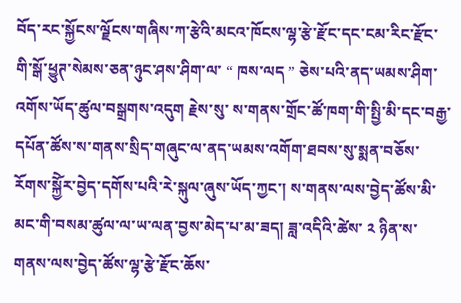བོད་རང་སྐྱོངས་ལྗོངས་གཞིས་ཀ་རྩེའི་མངའ་ཁོངས་ལྷ་རྩེ་རྫོང་དང་ངམ་རིང་རྫོང་གི་སྒོ་ཕྱུཊ་སེམས་ཅན་ཉུང་ཤས་ཤིག་ལ་ “ ཁས་ལད ” ཅེས་པའི་ནད་ཡམས་ཤིག་འགོས་ཡོད་ཚུལ་བསྒྲགས་འདུག རྗེས་སུ་ ས་གནས་གྲོང་ཚོ་ཁག་གི་སྤྱི་མི་དང་བརྒྱ་དཔོན་ཚོས་ས་གནས་སྲིད་གཞུང་ལ་ནད་ཡམས་འགོག་ཐབས་སུ་སྨན་བཅོས་རོགས་སྐྱོེར་བྱེད་དགོས་པའི་རེ་སྐུལ་ཞུས་ཡོད་ཀྱང་། ས་གནས་ལས་བྱེད་ཚོས་མི་མང་གི་བསམ་ཚུལ་ལ་ཡ་ལན་བྱས་མེད་པ་མ་ཟད། ཟླ་འདིའི་ཚེས་ ༢ ཉིན་ས་གནས་ལས་བྱེད་ཚོས་ལྷ་རྩེ་རྫོང་ཆོས་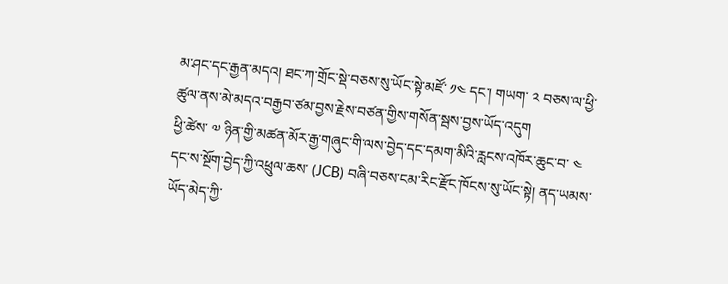མ་ཤང་དང་རྒྱན་མདའ། ཐང་ཀ་གྲོང་སྡེ་བཅས་སུ་ཡོང་སྟེ་མཛོ་ ༡༤ དང་། གཡག་ ༢ བཅས་ལ་ཕྱི་ཚུལ་ནས་མེ་མདའ་བརྒྱབ་ཙམ་བྱས་རྗེས་བཙན་གྱིས་གསོན་སྦས་བྱས་ཡོད་འདུག
ཕྱི་ཚེས་ ༧ ཉིན་གྱི་མཚན་མོར་རྒྱ་གཞུང་གི་ལས་བྱེད་དང་དམག་མིའི་རླངས་འཁོར་ཆུང་བ་ ༤ དང་ས་སྔོག་བྱེད་ཀྱི་འཕྲུལ་ཆས་ (JCB) བཞི་བཅས་ངམ་རིང་རྫོང་ཁོངས་སུ་ཡོང་སྟེ། ནད་ཡམས་ཡོད་མེད་ཀྱི་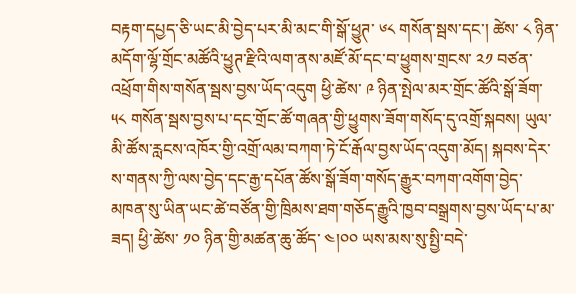བརྟག་དཔྱད་ཅི་ཡང་མི་བྱེད་པར་མི་མང་གི་སྒོ་ཕྱུཊ་ ༦༨ གསོན་སྦས་དང་། ཚེས་ ༨ ཉིན་མདོག་ལྷོ་གྲོང་མཚོའི་ཕྱུཊ་རྫིའི་ལག་ནས་མཛོ་མོ་དང་བ་ཕྱུགས་གྲངས་ ༢༡ བཙན་འཕྲོག་གིས་གསོན་སྦས་བྱས་ཡོད་འདུག ཕྱི་ཚེས་ ༩ ཉིན་སྤེལ་མར་གྲོང་ཚོའི་སྒོ་ཟོག་ ༥༨ གསོན་སྦས་བྱས་པ་དང་གྲོང་ཚོ་གཞན་གྱི་ཕྱུགས་ཟོག་གསོད་དུ་འགྲོ་སྐབས། ཡུལ་མི་ཚོས་རླངས་འཁོར་གྱི་འགྲོ་ལམ་བཀག་ཏེ་ངོ་རྒོལ་བྱས་ཡོད་འདུག་མོད། སྐབས་དེར་ས་གནས་ཀྱི་ལས་བྱེད་དང་རྒྱ་དཔོན་ཚོས་སྒོ་ཟོག་གསོད་རྒྱུར་བཀག་འགོག་བྱེད་མཁན་སུ་ཡིན་ཡང་ཚེ་བཙོན་གྱི་ཁྲིམས་ཐག་གཅོད་རྒྱུའི་ཁྱབ་བསྒྲགས་བྱས་ཡོད་པ་མ་ཟད། ཕྱི་ཚེས་ ༡༠ ཉིན་གྱི་མཚན་ཆུ་ཚོད་ ༤།༠༠ ཡས་མས་སུ་སྤྱི་བདེ་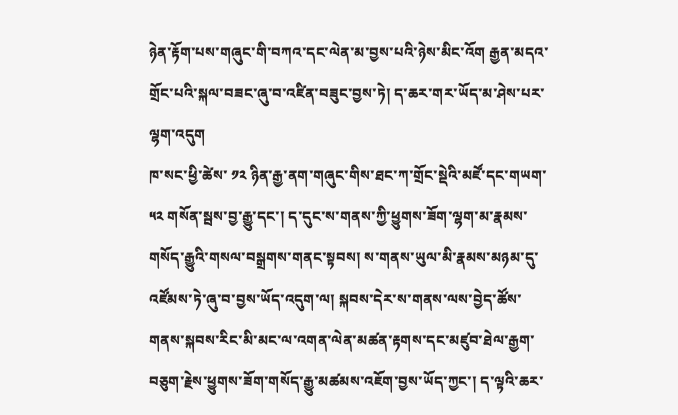ཉེན་རྟོག་པས་གཞུང་གི་བཀའ་དང་ལེན་མ་བྱས་པའི་ཉེས་མིང་འོག རྒྱན་མདའ་གྲོང་པའི་སྐལ་བཟང་ཞུ་བ་འཛིན་བཟུང་བྱས་ཏེ། ད་ཆར་གར་ཡོད་མ་ཤེས་པར་ལྷག་འདུག
ཁ་སང་ཕྱི་ཚེས་ ༡༢ ཉིན་རྒྱ་ནག་གཞུང་གིས་ཐང་ཀ་གྲོང་སྡེའི་མཛོ་དང་གཡག་ ༥༢ གསོན་སྦས་བྱ་རྒྱུ་དང་། ད་དུང་ས་གནས་ཀྱི་ཕྱུགས་ཟོག་ལྷག་མ་རྣམས་གསོད་རྒྱུའི་གསལ་བསྒྲགས་གནང་སྟབས། ས་གནས་ཡུལ་མི་རྣམས་མཉམ་དུ་འཛོམས་ཏེ་ཞུ་བ་བྱས་ཡོད་འདུག་ལ། སྐབས་དེར་ས་གནས་ལས་བྱེད་ཚོས་གནས་སྐབས་རིང་མི་མང་ལ་འགན་ལེན་མཚན་རྟགས་དང་མཛུབ་ཐེལ་རྒྱག་བཅུག་རྗེས་ཕྱུགས་ཟོག་གསོད་རྒྱུ་མཚམས་འཇོག་བྱས་ཡོད་ཀྱང་། ད་ལྟའི་ཆར་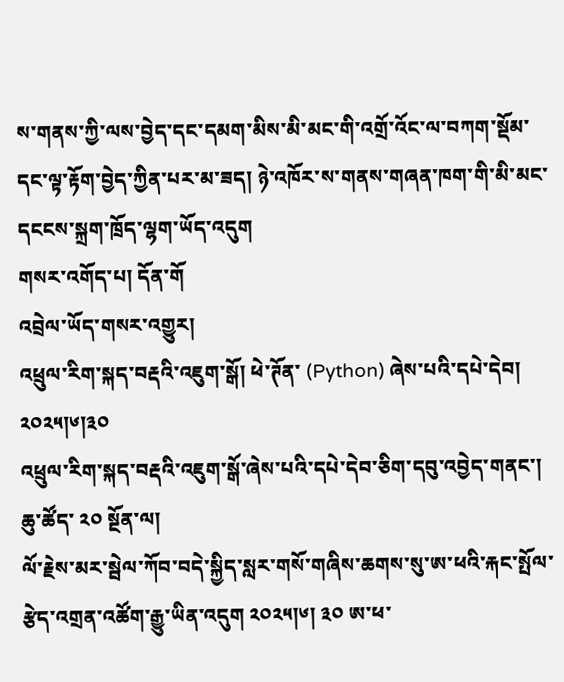ས་གནས་ཀྱི་ལས་བྱེད་དང་དམག་མིས་མི་མང་གི་འགྲོ་འོང་ལ་བཀག་སྡོམ་དང་ལྟ་རྟོག་བྱེད་ཀྱིན་པར་མ་ཟད། ཉེ་འཁོར་ས་གནས་གཞན་ཁག་གི་མི་མང་དངངས་སྐྲག་ཁྲོད་ལྷག་ཡོད་འདུག
གསར་འགོད་པ། དོན་གོ
འབྲེལ་ཡོད་གསར་འགྱུར།
འཕྲུལ་རིག་སྐད་བརྡའི་འཇུག་སྒོ། ཕེ་ཊོན་ (Python) ཞེས་པའི་དཔེ་དེབ། ༢༠༢༥།༦།༣༠
འཕྲུལ་རིག་སྐད་བརྡའི་འཇུག་སྒོ་ཞེས་པའི་དཔེ་དེབ་ཅིག་དབུ་འབྱེད་གནང་།
ཆུ་ཚོད་ ༢༠ སྔོན་ལ།
ལོ་རྗེས་མར་སྦེལ་ཀོབ་བདེ་སྐྱིད་སླར་གསོ་གཞིས་ཆགས་སུ་ཨ་ཕའི་རྐང་སྤོལ་རྩེད་འགྲན་འཚོག་རྒྱུ་ཡིན་འདུག ༢༠༢༥།༦། ༣༠ ཨ་ཕ་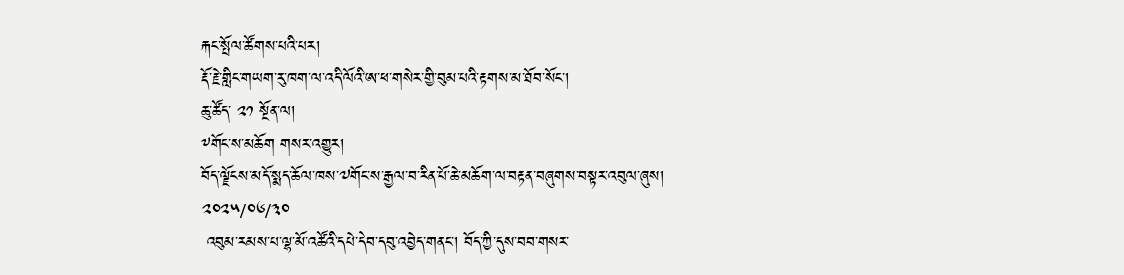རྐང་སྤོལ་ཚོགས་པའི་པར།
རྡོ་རྗེ་གླིང་གཡག་རུ་ཁག་ལ་འདི་ལོའི་ཨ་ཕ་གསེར་གྱི་བུམ་པའི་རྟགས་མ་ཐོབ་སོང་།
ཆུ་ཚོད་ ༢༡ སྔོན་ལ།
༸གོང་ས་མཆོག གསར་འགྱུར།
བོད་ལྗོངས་མདོ་སྨད་ཆོལ་ཁས་༧གོང་ས་རྒྱལ་བ་རིན་པོ་ཆེ་མཆོག་ལ་བརྟན་བཞུགས་བསྟར་འབུལ་ཞུས།
༢༠༢༥/༠༦/༣༠
 འབུམ་རམས་པ་ལྷ་མོ་འཚོའི་དཔེ་དེབ་དབུ་འབྱེད་གནང་། བོད་ཀྱི་དུས་བབ་གསར་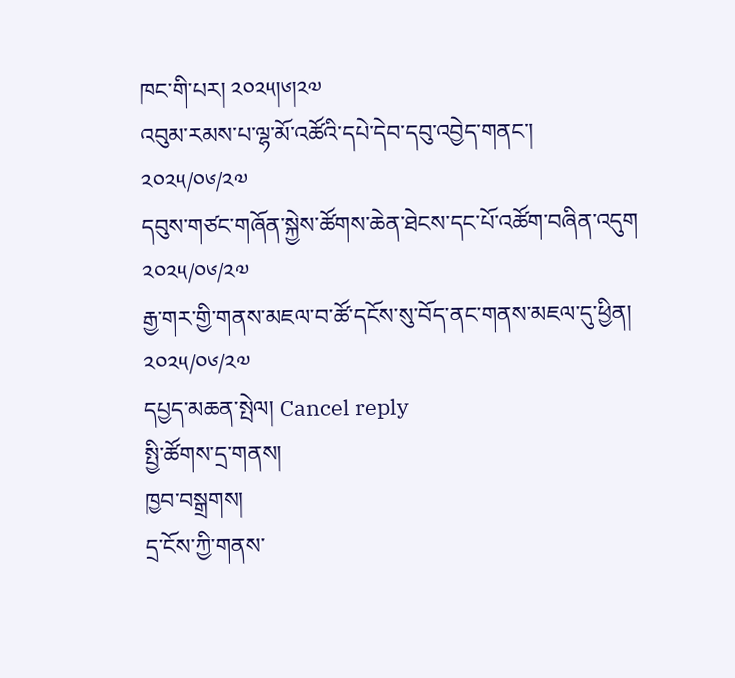ཁང་གི་པར། ༢༠༢༥།༦།༢༧
འབུམ་རམས་པ་ལྷ་མོ་འཚོའི་དཔེ་དེབ་དབུ་འབྱེད་གནང་།
༢༠༢༥/༠༦/༢༧
དབུས་གཙང་གཞོན་སྐྱེས་ཚོགས་ཆེན་ཐེངས་དང་པོ་འཚོག་བཞིན་འདུག
༢༠༢༥/༠༦/༢༧
རྒྱ་གར་གྱི་གནས་མཇལ་བ་ཚོ་དངོས་སུ་བོད་ནང་གནས་མཇལ་དུ་ཕྱིན།
༢༠༢༥/༠༦/༢༧
དཔྱད་མཆན་སྤེལ། Cancel reply
སྤྱི་ཚོགས་དྲ་གནས།
ཁྱབ་བསྒྲགས།
དྲ་ངོས་ཀྱི་གནས་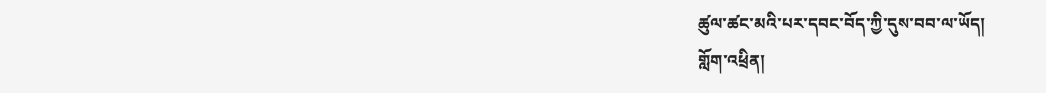ཚུལ་ཚང་མའི་པར་དབང་བོད་ཀྱི་དུས་བབ་ལ་ཡོད།
གློག་འཕྲིན།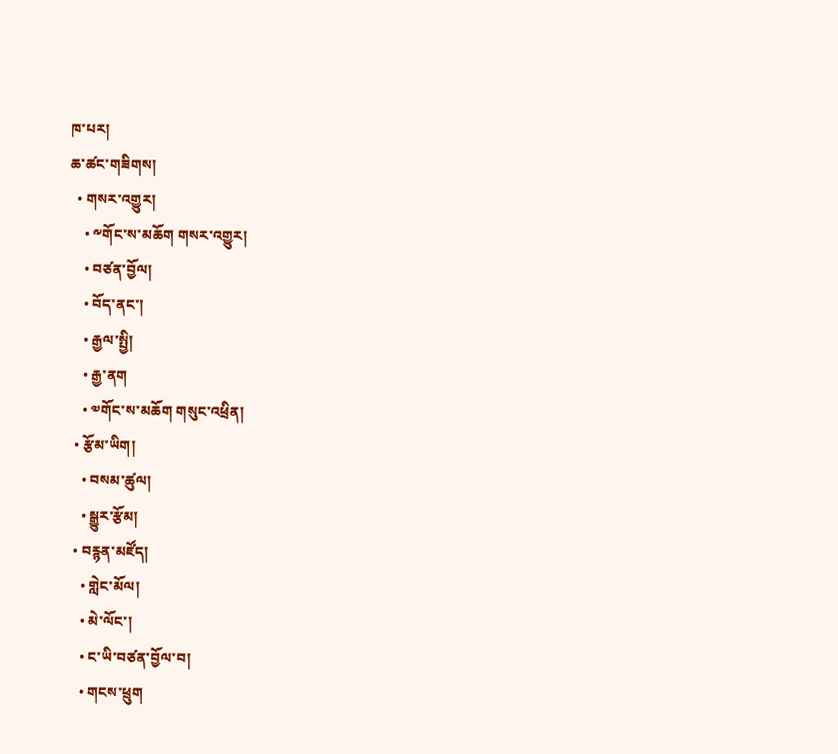ཁ་པར།
ཆ་ཚང་གཟིགས།
  • གསར་འགྱུར།
    • ༸གོང་ས་མཆོག གསར་འགྱུར།
    • བཙན་བྱོལ།
    • བོད་ནང་།
    • རྒྱལ་སྤྱི།
    • རྒྱ་ནག
    • ༧གོང་ས་མཆོག གསུང་འཕྲིན།
  • རྩོམ་ཡིག།
    • བསམ་ཚུལ།
    • སྒྱུར་རྩོམ།
  • བརྙན་མཛོད།
    • གླེང་མོལ།
    • མེ་ལོང་།
    • ང་ཡི་བཙན་བྱོལ་བ།
    • གངས་ཕྲུག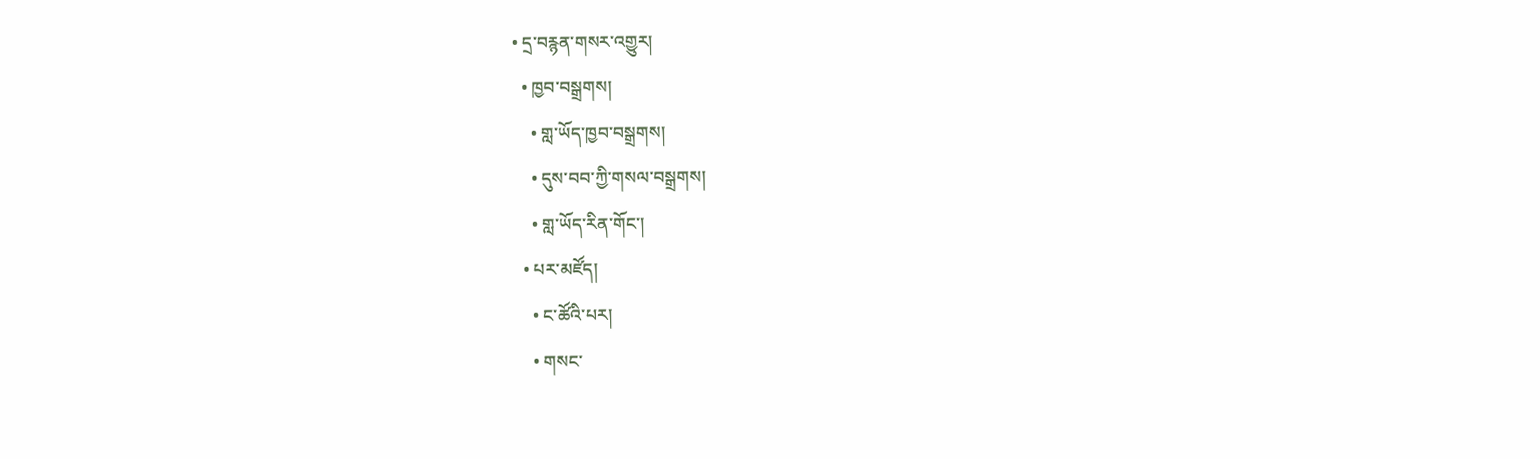• དྲ་བརྙན་གསར་འགྱུར།
  • ཁྱབ་བསྒྲགས།
    • གླ་ཡོད་ཁྱབ་བསྒྲགས།
    • དུས་བབ་ཀྱི་གསལ་བསྒྲགས།
    • གླ་ཡོད་རིན་གོང་།
  • པར་མཛོད།
    • ང་ཚོའི་པར།
    • གསང་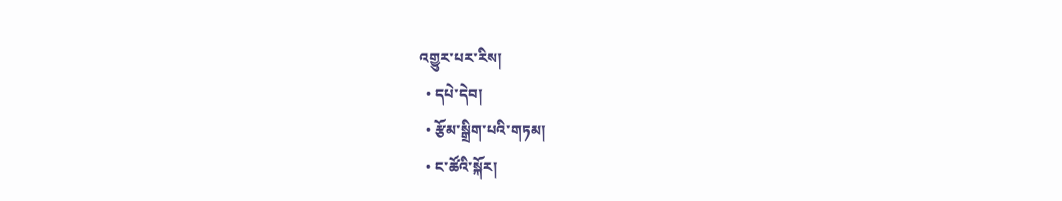འགྱུར་པར་རིས།
  • དཔེ་དེབ།
  • རྩོམ་སྒྲིག་པའི་གཏམ།
  • ང་ཚོའི་སྐོར།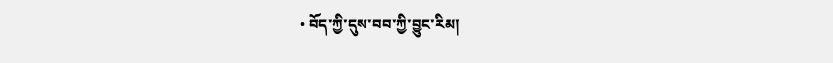• བོད་ཀྱི་དུས་བབ་ཀྱི་བྱུང་རིམ།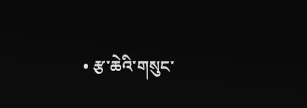• རྩ་ཆེའི་གསུང་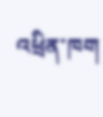འཕྲིན་ཁག